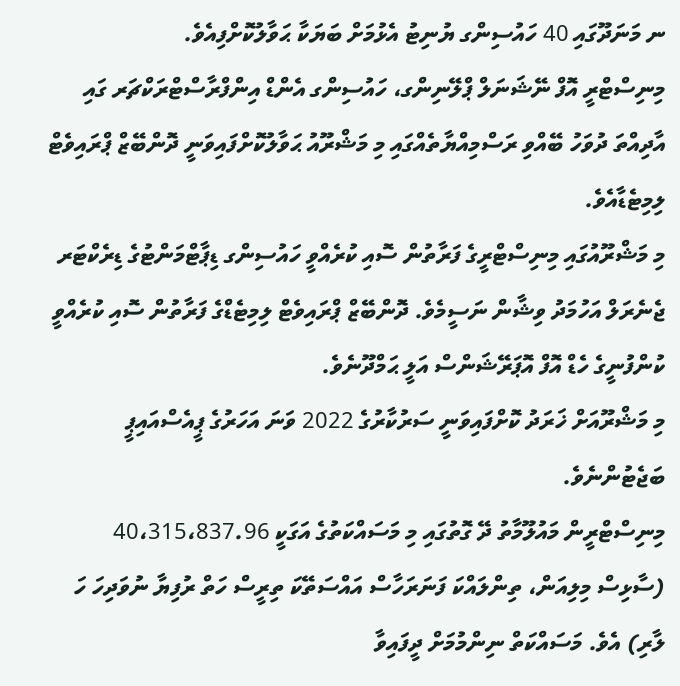ނ މަނަދޫގައި 40 ހައުސިންގ ޔުނިޓު އެޅުމަށް ބަޔަކާ ޙަވާލުކޮށްފިއެވެ.
މިނިސްޓްރީ އޮފް ނޭޝަނަލް ޕްލޭނިންގ، ހައުސިންގ އެންޑް އިންފްރާސްޓްރަކްޗަރ ގައި އާދިއްތަ ދުވަހު ބޭއްވި ރަސްމިއްޔާތެއްގައި މި މަޝްރޫއު ޙަވާލުކޮށްފައިވަނީ ދޮންބޭޒް ޕްރައިވެޓް ލިމިޓެޑާއެވެ.
މި މަޝްރޫއުގައި މިނިސްޓްރީގެ ފަރާތުން ސޮއި ކުރެއްވީ ހައުސިންގ ޑިޕާޓްމަންޓުގެ ޑިރެކްޓަރ ޖެނެރަލް އަހުމަދު ވިޝާން ނަސީމެވެ. ދޮންބޭޒް ޕްރައިވެޓް ލިމިޓެޑްގެ ފަރާތުން ސޮއި ކުރެއްވީ ކުންފުނީގެ ހެޑް އޮފް އޮޕަރޭޝަންސް އަލީ ޙަމްދޫނެވެ.
މި މަޝްރޫއަށް ޚަރަދު ކޮށްފައިވަނީ ސަރުކާރުގެ 2022 ވަނަ އަހަރުގެ ޕީއެސްއައިޕީ ބަޖެޓުންނެވެ.
މިނިސްޓްރީން މައުލޫމާތު ދޭ ގޮތުގައި މި މަސައްކަތުގެ އަގަކީ 40،315،837.96 (ސާޅިސް މިލިއަން، ތިންލައްކަ ފަނަރަހާސް އައްސަތޭކަ ތިރީސް ހަތް ރުފިޔާ ނުވަދިހަ ހަ ލާރި) އެވެ. މަސައްކަތް ނިންމުމަށް ދީފައިވާ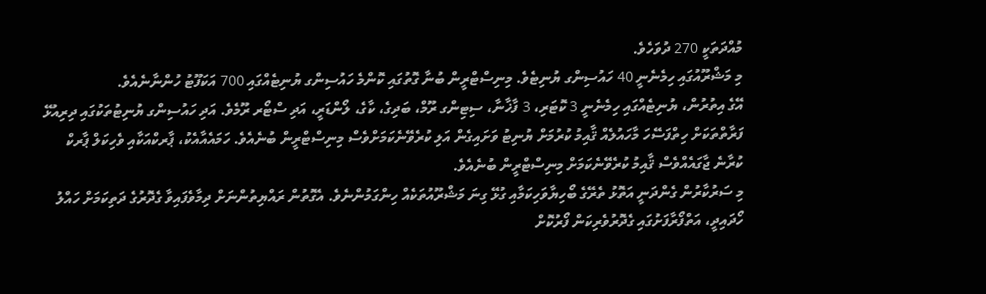މުއްދަތަކީ 270 ދުވަހެވެ.
މި މަޝްރޫއުގައި ހިމެނެނީ 40 ހައުސިންގ ޔުނިޓެވެ. މިނިސްޓްރީން ބުނާ ގޮތުގައި ކޮންމެ ހައުސިންގ ޔުނިޓެއްގައި 700 އަކަފޫޓު ހުންނާނެއެވެ.
އޭގެ އިތުރުން، ޔުނިޓެއްގައި ހިމެނެނީ 3 ކޮޓަރި، 3 ފާޚާނާ، ސިޓިންގ ރޫމް، ބަދިގެ، ކާގެ، ލޯންޑަރީ، އަދި ސްޓޯރ ރޫމެވެ. އަދި ހައުސިންގ ޔުނިޓުތަކުގައި ދިރިއުޅޭ ފަރާތްތަކަށް ހިތްފަސޭހަ މާހައުލެއް ޤާއިމު ކުރުމަށް ޔުނިޓު ވަށައިގެން އަލި ކުރެވޭނެކަމަށްވެސް މިނިސްޓްރީން ބުނެއެވެ. ހަމައެއާއެކު، ޕާރކްއަކާއި ވެހިކަލް ޕާރކް ކުރާނެ ޖާގައެއްވެސް ޤާއިމު ކުރެވޭނެކަމަށް މިނިސްޓްރީން ބުނެއެވެ.
މި ސަރުކާރުން ގެންދަނީ އަތޮޅު ތެރޭގެ ބޯހިޔާވަހިކަމާއި ގުޅޭ ގިނަ މަޝްރޫއުތަކެއް ހިންގަމުންނެވެ. އެގޮތުން ރައްޔިތުންނަށް ދިމާވެފައިވާ ގެދޮރުގެ ދަތިކަމަށް ހައްލު ހޯދައިދީ، އަތްފޯރާފަށުގައި ގެދޮރުވެރިކަން ފޯރުކޮށް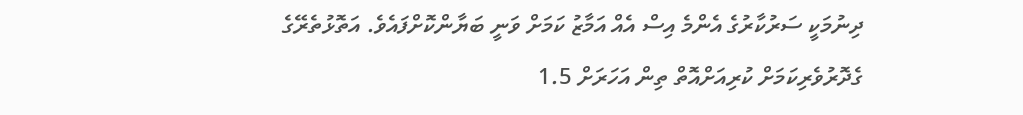ދިނުމަކީ ސަރުކާރުގެ އެންމެ އިސް އެއް އަމާޒު ކަމަށް ވަނީ ބަޔާންކޮށްފައެވެ. އަތޮޅުތެރޭގެ ގެދޮރުވެރިކަމަށް ކުރިއަށްއޮތް ތިން އަހަރަށް 1.5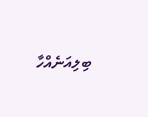ބިލިއަނެއްހާ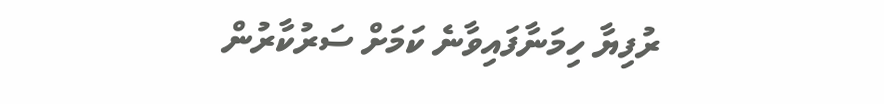ރުފިޔާ ހިމަނާފައިވާނެ ކަމަށް ސަރުކާރުން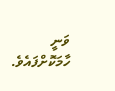ވަނީ ހާމަކޮށްފައެވެ.